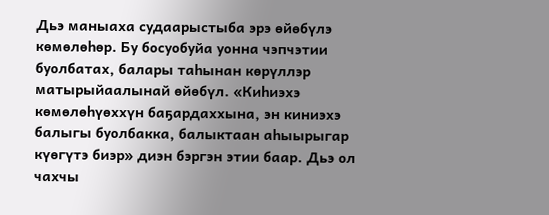Дьэ маныаха судаарыстыба эрэ ѳйѳбүлэ көмөлөһөр. Бу босуобуйа уонна чэпчэтии буолбатах, балары таhынан кѳрүллэр матырыйаалынай ѳйѳбүл. «Киhиэхэ кѳмѳлѳhүѳххүн баҕардаххына, эн киниэхэ балыгы буолбакка, балыктаан аhыырыгар күѳгүтэ биэр» диэн бэргэн этии баар. Дьэ ол чахчы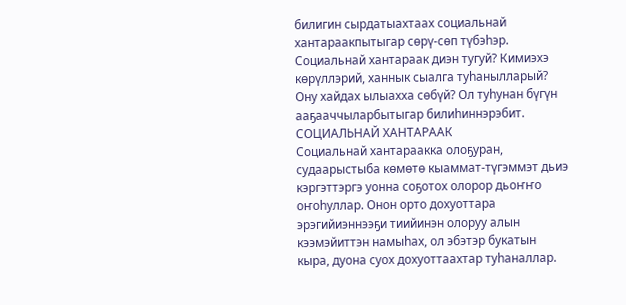билигин сырдатыахтаах социальнай хантараакпытыгар сѳрү-сѳп түбэhэр. Социальнай хантараак диэн тугуй? Кимиэхэ кѳрүллэрий, ханнык сыалга туhанылларый? Ону хайдах ылыахха сѳбүй? Ол туһунан бүгүн ааҕааччыларбытыгар билиһиннэрэбит.
СОЦИАЛЬНАЙ ХАНТАРААК
Социальнай хантараакка олоҕуран, судаарыстыба кѳмѳтѳ кыаммат-түгэммэт дьиэ кэргэттэргэ уонна соҕотох олорор дьоҥҥо оҥоhуллар. Онон орто дохуоттара эрэгийиэннээҕи тиийинэн олоруу алын кээмэйиттэн намыhах, ол эбэтэр букатын кыра, дуона суох дохуоттаахтар туhаналлар.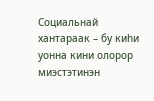Социальнай хантараак – бу киһи уонна кини олорор миэстэтинэн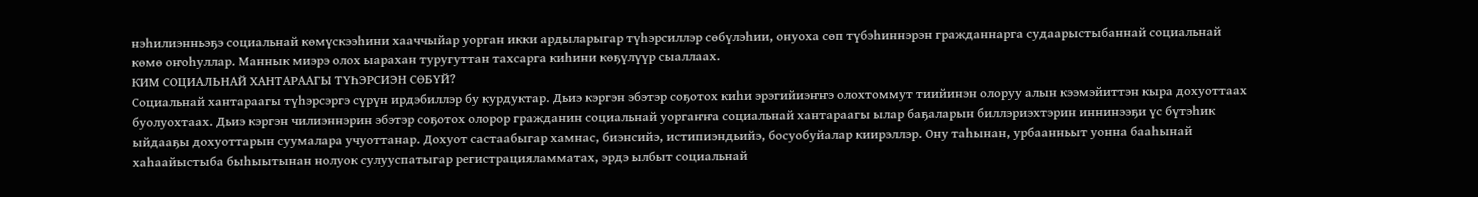нэhилиэнньэҕэ социальнай кѳмүскээhини хааччыйар уорган икки ардыларыгар түhэрсиллэр сѳбүлэhии, онуоха сѳп түбэhиннэрэн гражданнарга судаарыстыбаннай социальнай кѳмѳ оҥоhуллар. Маннык миэрэ олох ыарахан туругуттан тахсарга киһини кѳҕүлүүр сыаллаах.
КИМ СОЦИАЛЬНАЙ ХАНТАРААГЫ ТҮҺЭРСИЭН СѲБҮЙ?
Социальнай хантараагы түhэрсэргэ сүрүн ирдэбиллэр бу курдуктар. Дьиэ кэргэн эбэтэр соҕотох киhи эрэгийиэҥҥэ олохтоммут тиийинэн олоруу алын кээмэйиттэн кыра дохуоттаах буолуохтаах. Дьиэ кэргэн чилиэннэрин эбэтэр соҕотох олорор гражданин социальнай уоргаҥҥа социальнай хантараагы ылар баҕаларын биллэриэхтэрин иннинээҕи үс бүтэhик ыйдааҕы дохуоттарын суумалара учуоттанар. Дохуот састаабыгар хамнас, биэнсийэ, истипиэндьийэ, босуобуйалар киирэллэр. Ону таhынан, урбаанньыт уонна бааhынай хаhаайыстыба быhыытынан нолуок сулууспатыгар регистрацияламматах, эрдэ ылбыт социальнай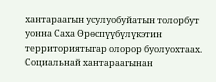хантараагын усулуобуйатын толорбут уонна Саха Ѳрѳспүүбүлүкэтин территориятыгар олорор буолуохтаах. Социальнай хантараагынан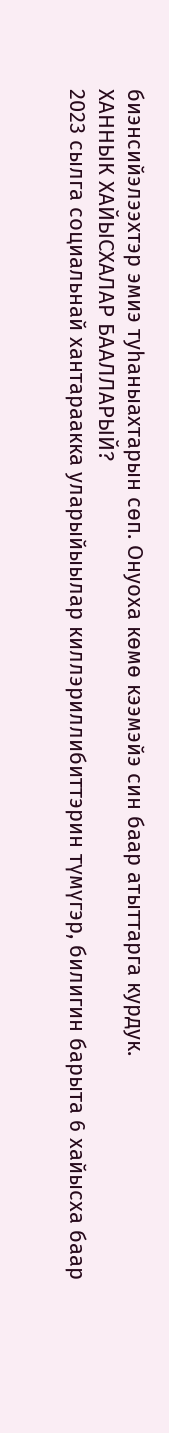биэнсийэлээхтэр эмиэ туhаныахтарын сѳп. Онуоха кѳмѳ кээмэйэ син баар атыттарга курдук.
ХАННЫК ХАЙЫСХАЛАР БААЛЛАРЫЙ?
2023 сылга социальнай хантараакка уларыйыылар киллэриллибиттэрин түмүгэр, билигин барыта 6 хайысха баар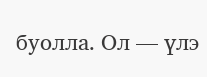буолла. Ол — үлэ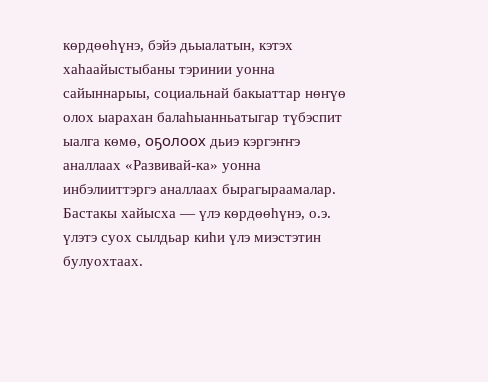кѳрдѳѳhүнэ, бэйэ дьыалатын, кэтэх хаhаайыстыбаны тэринии уонна сайыннарыы, социальнай бакыаттар нѳҥүѳ олох ыарахан балаһыанньатыгар түбэспит ыалга кѳмѳ, оҕолоох дьиэ кэргэҥҥэ аналлаах «Развивай-ка» уонна инбэлииттэргэ аналлаах бырагыраамалар.
Бастакы хайысха — үлэ кѳрдѳѳhүнэ, о.э. үлэтэ суох сылдьар киhи үлэ миэстэтин булуохтаах.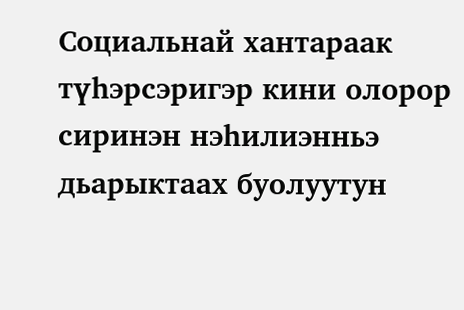Социальнай хантараак түhэрсэригэр кини олорор сиринэн нэhилиэнньэ дьарыктаах буолуутун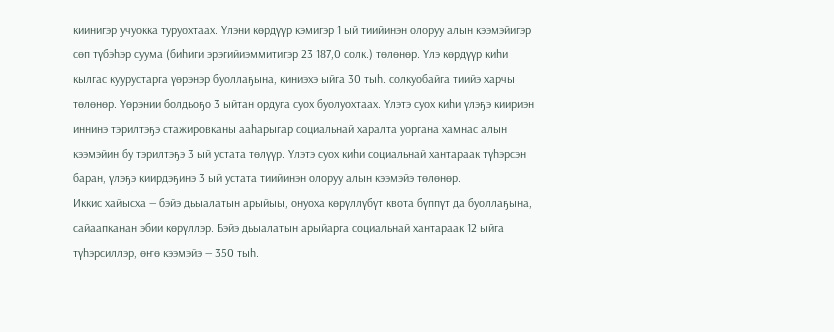киинигэр учуокка туруохтаах. Үлэни кѳрдүүр кэмигэр 1 ый тиийинэн олоруу алын кээмэйигэр сѳп түбэhэр суума (биhиги эрэгийиэммитигэр 23 187,0 солк.) тѳлѳнѳр. Үлэ кѳрдүүр киhи кылгас куурустарга үѳрэнэр буоллаҕына, киниэхэ ыйга 30 тыh. солкуобайга тиийэ харчы тѳлѳнѳр. Үѳрэнии болдьоҕо 3 ыйтан ордуга суох буолуохтаах. Үлэтэ суох киhи үлэҕэ киириэн иннинэ тэрилтэҕэ стажировканы ааhарыгар социальнай харалта уоргана хамнас алын кээмэйин бу тэрилтэҕэ 3 ый устата тѳлүүр. Үлэтэ суох киhи социальнай хантараак түhэрсэн баран, үлэҕэ киирдэҕинэ 3 ый устата тиийинэн олоруу алын кээмэйэ тѳлѳнѳр.
Иккис хайысха — бэйэ дьыалатын арыйыы, онуоха кѳрүллүбүт квота бүппүт да буоллаҕына, сайаапканан эбии кѳрүллэр. Бэйэ дьыалатын арыйарга социальнай хантараак 12 ыйга түhэрсиллэр, ѳҥѳ кээмэйэ — 350 тыh.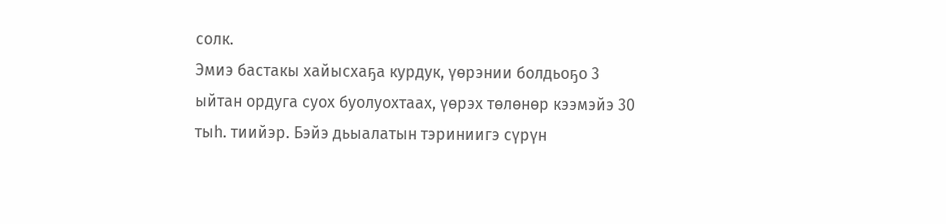солк.
Эмиэ бастакы хайысхаҕа курдук, үѳрэнии болдьоҕо 3 ыйтан ордуга суох буолуохтаах, үѳрэх тѳлѳнѳр кээмэйэ 30 тыh. тиийэр. Бэйэ дьыалатын тэриниигэ сүрүн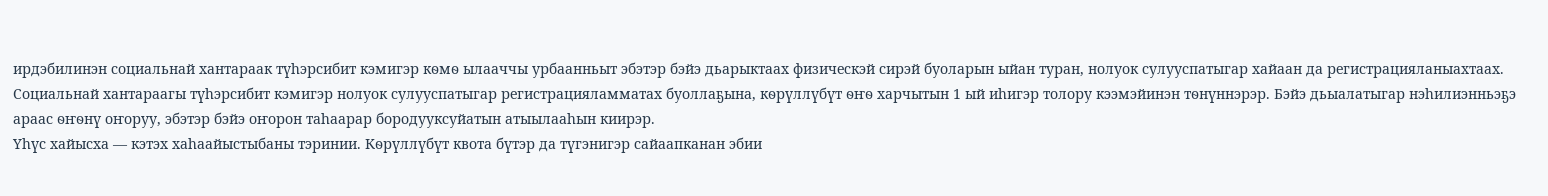ирдэбилинэн социальнай хантараак түhэрсибит кэмигэр кѳмѳ ылааччы урбаанньыт эбэтэр бэйэ дьарыктаах физическэй сирэй буоларын ыйан туран, нолуок сулууспатыгар хайаан да регистрацияланыахтаах. Социальнай хантараагы түhэрсибит кэмигэр нолуок сулууспатыгар регистрацияламматах буоллаҕына, кѳрүллүбүт ѳҥѳ харчытын 1 ый иhигэр толору кээмэйинэн тѳнүннэрэр. Бэйэ дьыалатыгар нэhилиэнньэҕэ араас ѳҥѳнү оҥоруу, эбэтэр бэйэ оҥорон таhаарар бородууксуйатын атыылааhын киирэр.
Үhүс хайысха — кэтэх хаhаайыстыбаны тэринии. Кѳрүллүбүт квота бүтэр да түгэнигэр сайаапканан эбии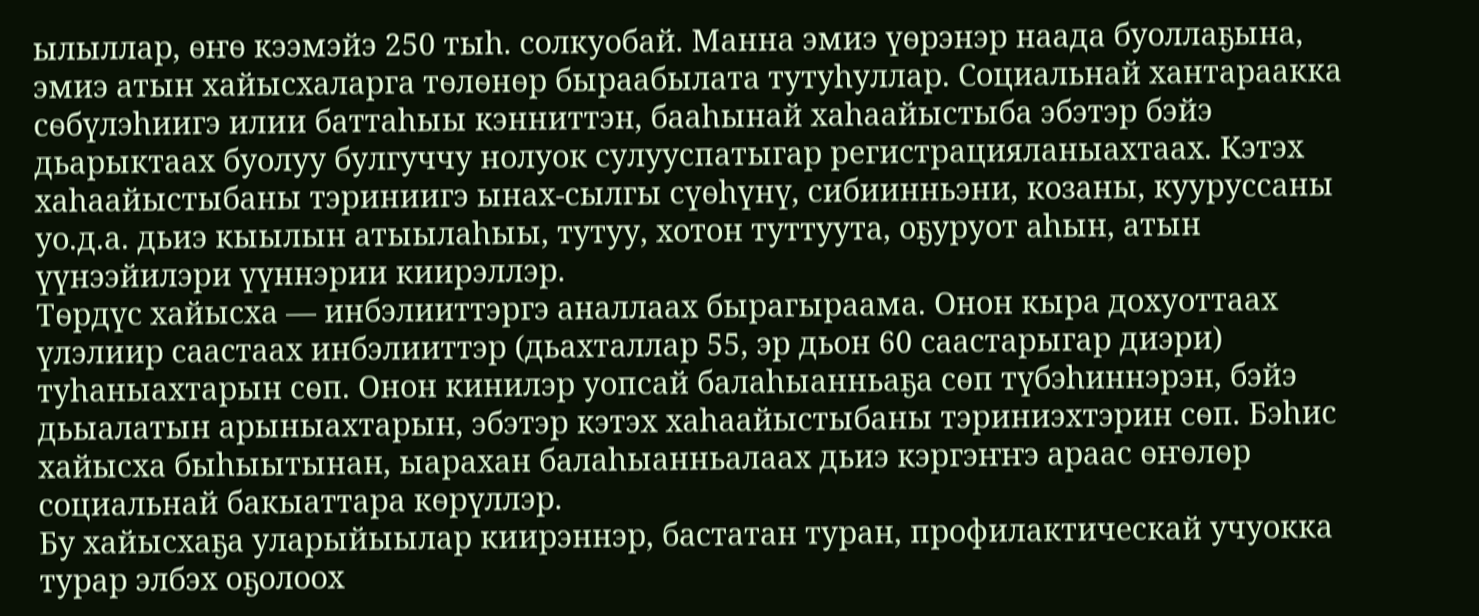ылыллар, ѳҥѳ кээмэйэ 250 тыh. солкуобай. Манна эмиэ үѳрэнэр наада буоллаҕына, эмиэ атын хайысхаларга тѳлѳнѳр быраабылата тутуhуллар. Социальнай хантараакка сѳбүлэhиигэ илии баттаhыы кэнниттэн, бааhынай хаhаайыстыба эбэтэр бэйэ дьарыктаах буолуу булгуччу нолуок сулууспатыгар регистрацияланыахтаах. Кэтэх хаhаайыстыбаны тэриниигэ ынах-сылгы сүѳhүнү, сибиинньэни, козаны, кууруссаны уо.д.а. дьиэ кыылын атыылаhыы, тутуу, хотон туттуута, оҕуруот аhын, атын үүнээйилэри үүннэрии киирэллэр.
Тѳрдүс хайысха — инбэлииттэргэ аналлаах бырагыраама. Онон кыра дохуоттаах үлэлиир саастаах инбэлииттэр (дьахталлар 55, эр дьон 60 саастарыгар диэри) туhаныахтарын сѳп. Онон кинилэр уопсай балаhыанньаҕа сѳп түбэhиннэрэн, бэйэ дьыалатын арыныахтарын, эбэтэр кэтэх хаhаайыстыбаны тэриниэхтэрин сѳп. Бэhис хайысха быhыытынан, ыарахан балаһыанньалаах дьиэ кэргэҥҥэ араас ѳҥѳлѳр социальнай бакыаттара кѳрүллэр.
Бу хайысхаҕа уларыйыылар киирэннэр, бастатан туран, профилактическай учуокка турар элбэх оҕолоох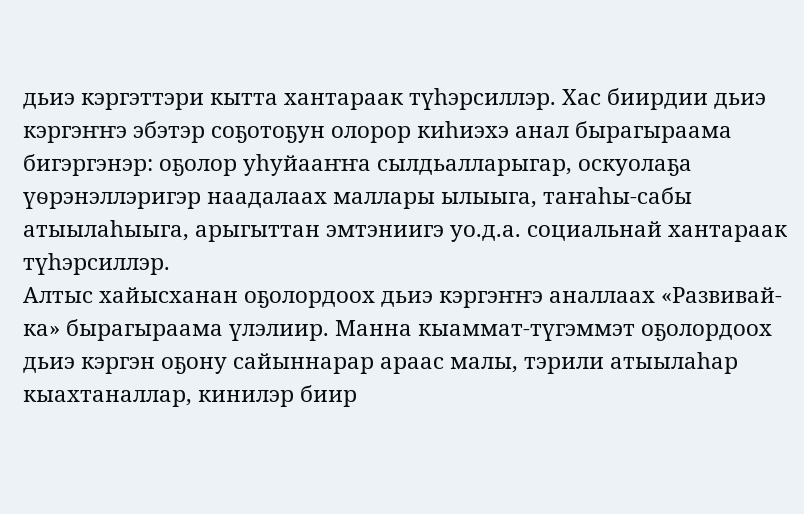дьиэ кэргэттэри кытта хантараак түhэрсиллэр. Хас биирдии дьиэ кэргэҥҥэ эбэтэр соҕотоҕун олорор киhиэхэ анал бырагыраама бигэргэнэр: оҕолор уhуйааҥҥа сылдьалларыгар, оскуолаҕа үѳрэнэллэригэр наадалаах маллары ылыыга, таҥаhы-сабы атыылаhыыга, арыгыттан эмтэниигэ уо.д.а. социальнай хантараак түhэрсиллэр.
Алтыс хайысханан оҕолордоох дьиэ кэргэҥҥэ аналлаах «Развивай-ка» бырагыраама үлэлиир. Манна кыаммат-түгэммэт оҕолордоох дьиэ кэргэн оҕону сайыннарар араас малы, тэрили атыылаhар кыахтаналлар, кинилэр биир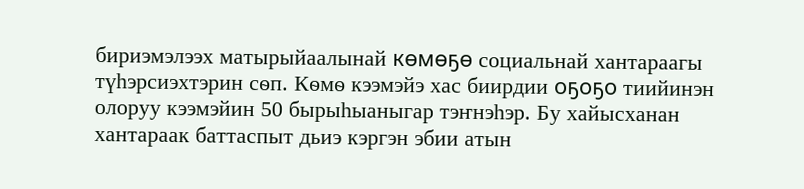бириэмэлээх матырыйаалынай кѳмѳҕѳ социальнай хантараагы түhэрсиэхтэрин сѳп. Кѳмѳ кээмэйэ хас биирдии оҕоҕо тиийинэн олоруу кээмэйин 50 бырыhыаныгар тэҥнэhэр. Бу хайысханан хантараак баттаспыт дьиэ кэргэн эбии атын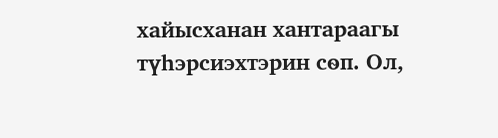хайысханан хантараагы түhэрсиэхтэрин сѳп. Ол,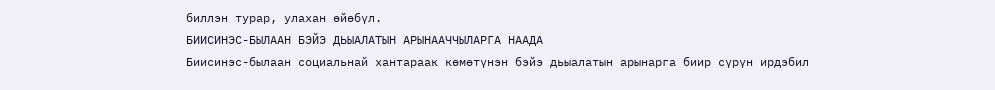биллэн турар, улахан ѳйѳбүл.
БИИСИНЭС-БЫЛААН БЭЙЭ ДЬЫАЛАТЫН АРЫНААЧЧЫЛАРГА НААДА
Биисинэс-былаан социальнай хантараак кѳмѳтүнэн бэйэ дьыалатын арынарга биир сүрүн ирдэбил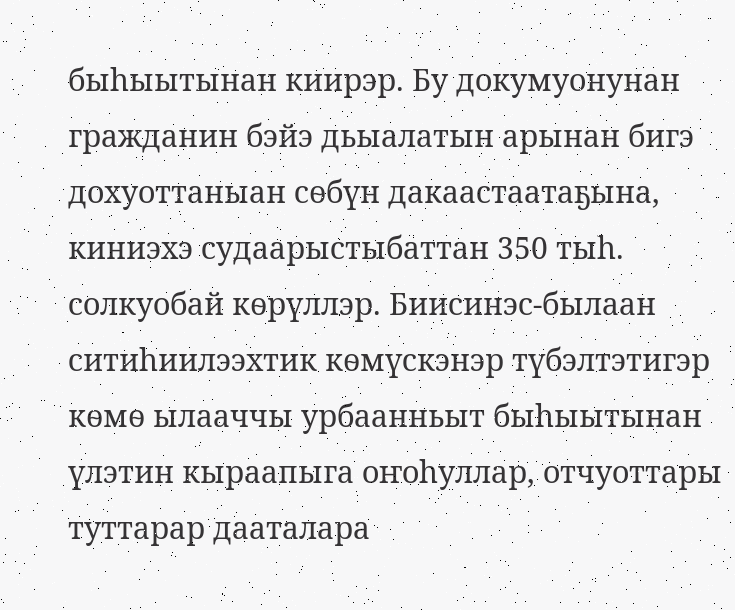быhыытынан киирэр. Бу докумуонунан гражданин бэйэ дьыалатын арынан бигэ дохуоттаныан сѳбүн дакаастаатаҕына, киниэхэ судаарыстыбаттан 350 тыh. солкуобай кѳрүллэр. Биисинэс-былаан ситиhиилээхтик кѳмүскэнэр түбэлтэтигэр кѳмѳ ылааччы урбаанньыт быhыытынан үлэтин кыраапыга оҥоhуллар, отчуоттары туттарар дааталара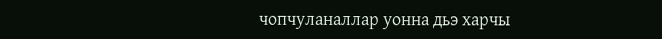чопчуланаллар уонна дьэ харчы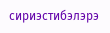сириэстибэлэрэ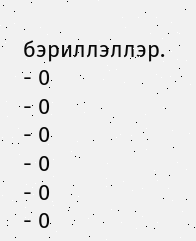бэриллэллэр.
- 0
- 0
- 0
- 0
- 0
- 0